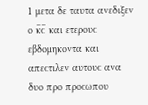1 μετα δε ταυτα ανεδιξεν ο κ̅ϲ̅ και ετερουϲ εβδομηκοντα και απεϲτιλεν αυτουϲ ανα δυο προ προϲωπου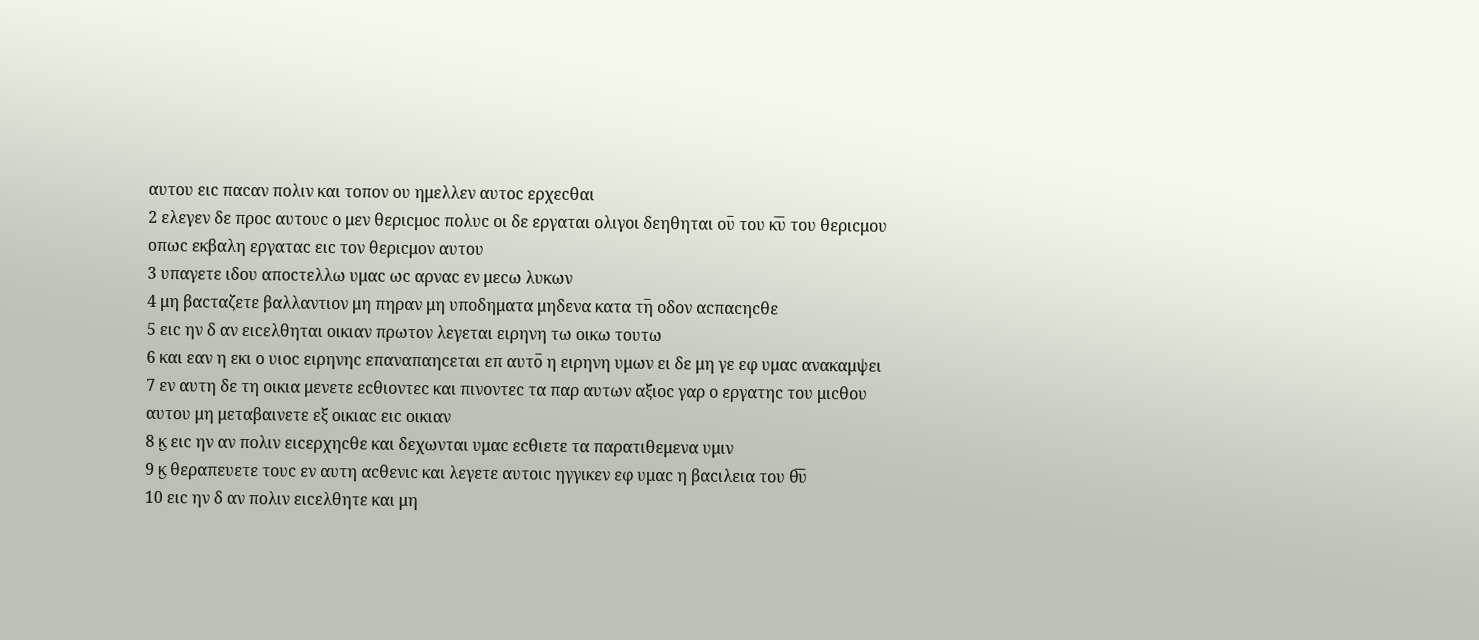αυτου ειϲ παϲαν πολιν και τοπον ου ημελλεν αυτοϲ ερχεϲθαι
2 ελεγεν δε προϲ αυτουϲ ο μεν θεριϲμοϲ πολυϲ οι δε εργαται ολιγοι δεηθηται ου̅ του κ̅υ̅ του θεριϲμου οπωϲ εκβαλη εργαταϲ ειϲ τον θεριϲμον αυτου
3 υπαγετε ιδου αποϲτελλω υμαϲ ωϲ αρναϲ εν μεϲω λυκων
4 μη βαϲταζετε βαλλαντιον μη πηραν μη υποδηματα μηδενα κατα τη̅ οδον αϲπαϲηϲθε
5 ειϲ ην δ αν ειϲελθηται οικιαν πρωτον λεγεται ειρηνη τω οικω τουτω
6 και εαν η εκι ο υιοϲ ειρηνηϲ επαναπαηϲεται επ αυτο̅ η ειρηνη υμων ει δε μη γε εφ υμαϲ ανακαμψει
7 εν αυτη δε τη οικια μενετε εϲθιοντεϲ και πινοντεϲ τα παρ αυτων αξιοϲ γαρ ο εργατηϲ του μιϲθου αυτου μη μεταβαινετε εξ οικιαϲ ειϲ οικιαν
8 ϗ ειϲ ην αν πολιν ειϲερχηϲθε και δεχωνται υμαϲ εϲθιετε τα παρατιθεμενα υμιν
9 ϗ θεραπευετε τουϲ εν αυτη αϲθενιϲ και λεγετε αυτοιϲ ηγγικεν εφ υμαϲ η βαϲιλεια του θ̅υ̅
10 ειϲ ην δ αν πολιν ειϲελθητε και μη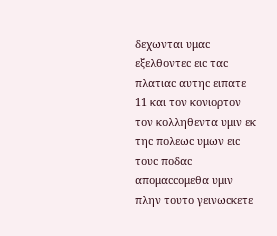δεχωνται υμαϲ εξελθοντεϲ ειϲ ταϲ πλατιαϲ αυτηϲ ειπατε
11 και τον κονιορτον τον κολληθεντα υμιν εκ τηϲ πολεωϲ υμων ειϲ τουϲ ποδαϲ απομαϲϲομεθα υμιν πλην τουτο γεινωϲκετε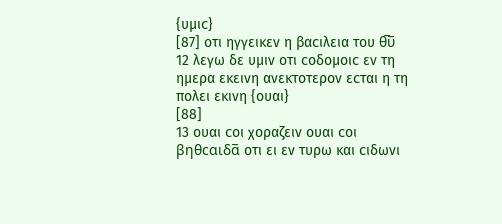{υμιϲ}
[87] οτι ηγγεικεν η βαϲιλεια του θ̅υ̅
12 λεγω δε υμιν οτι ϲοδομοιϲ εν τη ημερα εκεινη ανεκτοτερον εϲται η τη πολει εκινη {ουαι}
[88]
13 ουαι ϲοι χοραζειν ουαι ϲοι βηθϲαιδα̅ οτι ει εν τυρω και ϲιδωνι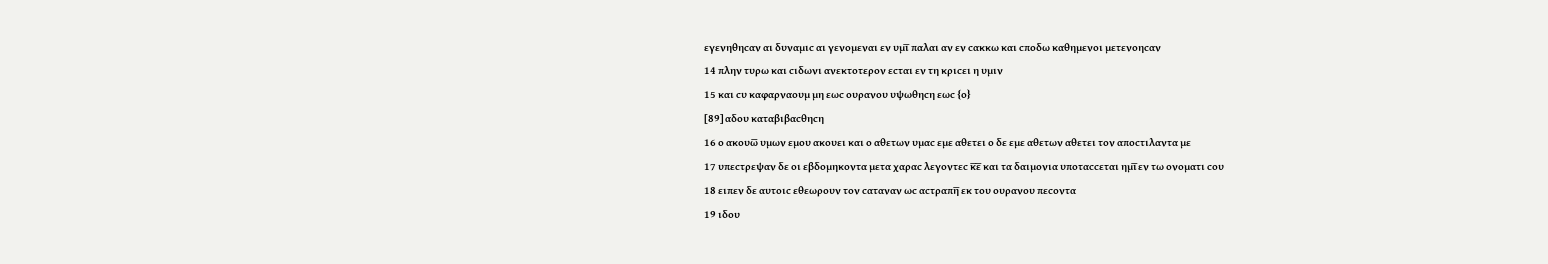εγενηθηϲαν αι δυναμιϲ αι γενομεναι εν υμι̅ παλαι αν εν ϲακκω και ϲποδω καθημενοι μετενοηϲαν
14 πλην τυρω και ϲιδωνι ανεκτοτερον εϲται εν τη κριϲει η υμιν
15 και ϲυ καφαρναουμ μη εωϲ ουρανου υψωθηϲη εωϲ {ο}
[89] αδου καταβιβαϲθηϲη
16 ο ακουω̅ υμων εμου ακουει και ο αθετων υμαϲ εμε αθετει ο δε εμε αθετων αθετει τον αποϲτιλαντα με
17 υπεϲτρεψαν δε οι εβδομηκοντα μετα χαραϲ λεγοντεϲ κ̅ε̅ και τα δαιμονια υποταϲϲεται ημι̅ εν τω ονοματι ϲου
18 ειπεν δε αυτοιϲ εθεωρουν τον ϲαταναν ωϲ αϲτραπη̅ εκ του ουρανου πεϲοντα
19 ιδου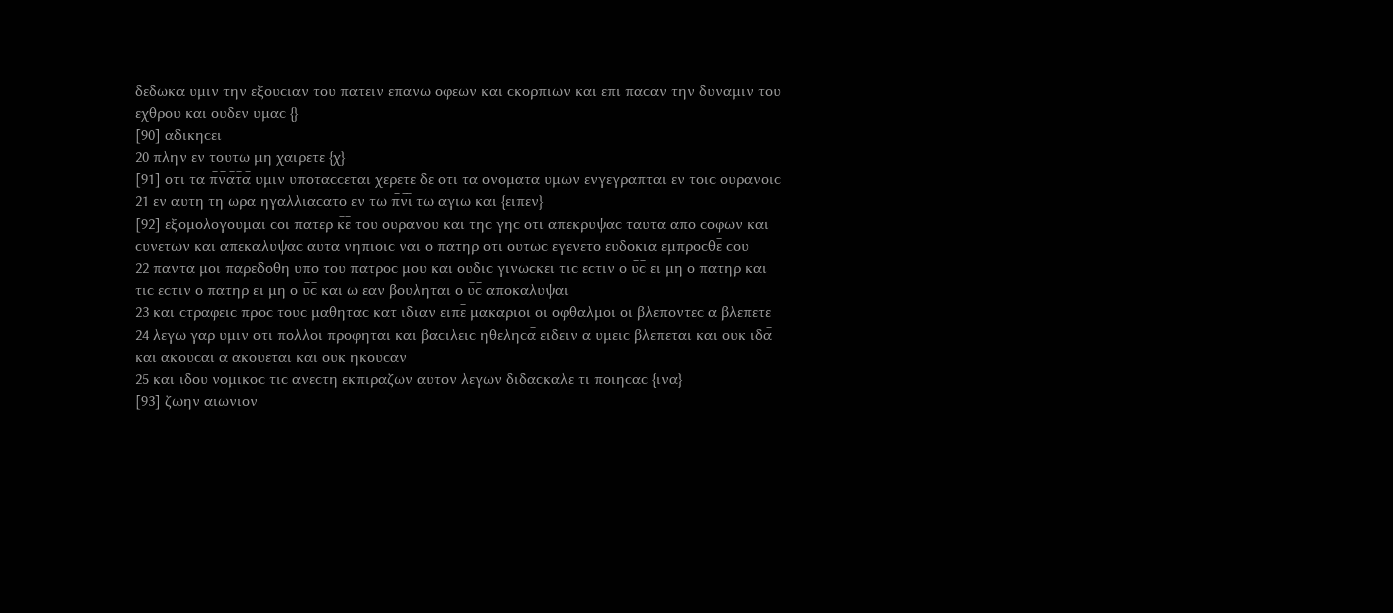δεδωκα υμιν την εξουϲιαν του πατειν επανω οφεων και ϲκορπιων και επι παϲαν την δυναμιν του εχθρου και ουδεν υμαϲ {}
[90] αδικηϲει
20 πλην εν τουτω μη χαιρετε {χ}
[91] οτι τα π̅ν̅α̅τ̅α̅ υμιν υποταϲϲεται χερετε δε οτι τα ονοματα υμων ενγεγραπται εν τοιϲ ουρανοιϲ
21 εν αυτη τη ωρα ηγαλλιαϲατο εν τω π̅ν̅ι̅ τω αγιω και {ειπεν}
[92] εξομολογουμαι ϲοι πατερ κ̅ε̅ του ουρανου και τηϲ γηϲ οτι απεκρυψαϲ ταυτα απο ϲοφων και ϲυνετων και απεκαλυψαϲ αυτα νηπιοιϲ ναι ο πατηρ οτι ουτωϲ εγενετο ευδοκια εμπροϲθε̅ ϲου
22 παντα μοι παρεδοθη υπο του πατροϲ μου και ουδιϲ γινωϲκει τιϲ εϲτιν ο υ̅ϲ̅ ει μη ο πατηρ και τιϲ εϲτιν ο πατηρ ει μη ο υ̅ϲ̅ και ω εαν βουληται ο υ̅ϲ̅ αποκαλυψαι
23 και ϲτραφειϲ προϲ τουϲ μαθηταϲ κατ ιδιαν ειπε̅ μακαριοι οι οφθαλμοι οι βλεποντεϲ α βλεπετε
24 λεγω γαρ υμιν οτι πολλοι προφηται και βαϲιλειϲ ηθεληϲα̅ ειδειν α υμειϲ βλεπεται και ουκ ιδα̅ και ακουϲαι α ακουεται και ουκ ηκουϲαν
25 και ιδου νομικοϲ τιϲ ανεϲτη εκπιραζων αυτον λεγων διδαϲκαλε τι ποιηϲαϲ {ινα}
[93] ζωην αιωνιον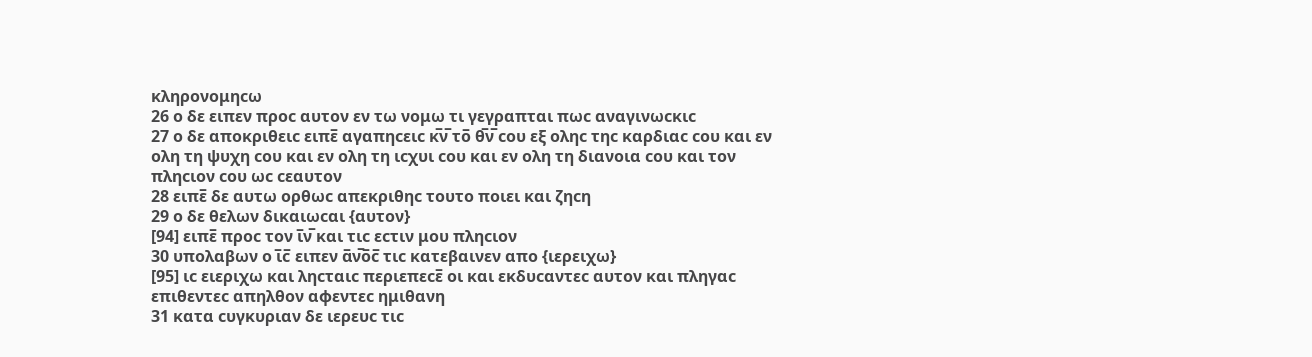κληρονομηϲω
26 ο δε ειπεν προϲ αυτον εν τω νομω τι γεγραπται πωϲ αναγινωϲκιϲ
27 ο δε αποκριθειϲ ειπε̅ αγαπηϲειϲ κ̅ν̅ το̅ θ̅ν̅ ϲου εξ οληϲ τηϲ καρδιαϲ ϲου και εν ολη τη ψυχη ϲου και εν ολη τη ιϲχυι ϲου και εν ολη τη διανοια ϲου και τον πληϲιον ϲου ωϲ ϲεαυτον
28 ειπε̅ δε αυτω ορθωϲ απεκριθηϲ τουτο ποιει και ζηϲη
29 ο δε θελων δικαιωϲαι {αυτον}
[94] ειπε̅ προϲ τον ι̅ν̅ και τιϲ εϲτιν μου πληϲιον
30 υπολαβων ο ι̅ϲ̅ ειπεν α̅ν̅ο̅ϲ̅ τιϲ κατεβαινεν απο {ιερειχω}
[95] ιϲ ειεριχω και ληϲταιϲ περιεπεϲε̅ οι και εκδυϲαντεϲ αυτον και πληγαϲ επιθεντεϲ απηλθον αφεντεϲ ημιθανη
31 κατα ϲυγκυριαν δε ιερευϲ τιϲ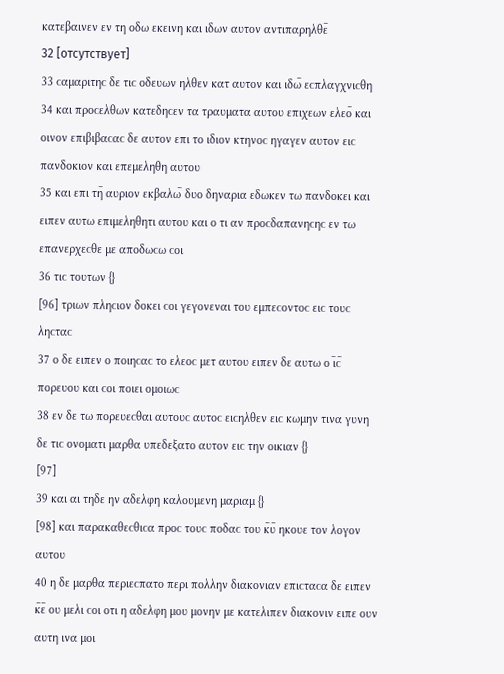κατεβαινεν εν τη οδω εκεινη και ιδων αυτον αντιπαρηλθε̅
32 [отсутствует]
33 ϲαμαριτηϲ δε τιϲ οδευων ηλθεν κατ αυτον και ιδω̅ εϲπλαγχνιϲθη
34 και προϲελθων κατεδηϲεν τα τραυματα αυτου επιχεων ελεο̅ και οινον επιβιβαϲαϲ δε αυτον επι το ιδιον κτηνοϲ ηγαγεν αυτον ειϲ πανδοκιον και επεμεληθη αυτου
35 και επι τη̅ αυριον εκβαλω̅ δυο δηναρια εδωκεν τω πανδοκει και ειπεν αυτω επιμεληθητι αυτου και ο τι αν προϲδαπανηϲηϲ εν τω επανερχεϲθε με αποδωϲω ϲοι
36 τιϲ τουτων {}
[96] τριων πληϲιον δοκει ϲοι γεγονεναι του εμπεϲοντοϲ ειϲ τουϲ ληϲταϲ
37 ο δε ειπεν ο ποιηϲαϲ το ελεοϲ μετ αυτου ειπεν δε αυτω ο ι̅ϲ̅ πορευου και ϲοι ποιει ομοιωϲ
38 εν δε τω πορευεϲθαι αυτουϲ αυτοϲ ειϲηλθεν ειϲ κωμην τινα γυνη δε τιϲ ονοματι μαρθα υπεδεξατο αυτον ειϲ την οικιαν {}
[97]
39 και αι τηδε ην αδελφη καλουμενη μαριαμ {}
[98] και παρακαθεϲθιϲα προϲ τουϲ ποδαϲ του κ̅υ̅ ηκουε τον λογον αυτου
40 η δε μαρθα περιεϲπατο περι πολλην διακονιαν επιϲταϲα δε ειπεν κ̅ε̅ ου μελι ϲοι οτι η αδελφη μου μονην με κατελιπεν διακονιν ειπε ουν αυτη ινα μοι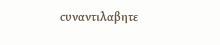ϲυναντιλαβητε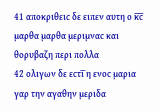41 αποκριθειϲ δε ειπεν αυτη ο κ̅ϲ̅ μαρθα μαρθα μεριμναϲ και θορυβαζη περι πολλα
42 ολιγων δε εϲτι̅ η ενοϲ μαρια γαρ την αγαθην μεριδα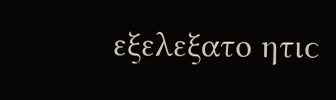εξελεξατο ητιϲ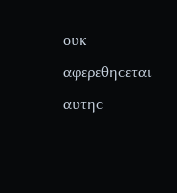ουκ αφερεθηϲεται αυτηϲ